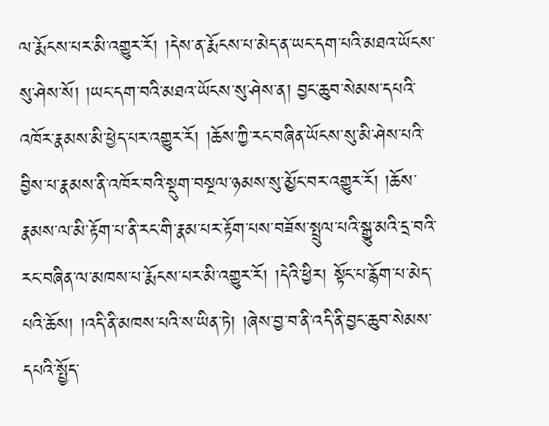ལ་རྨོངས་པར་མི་འགྱུར་རོ། །དེས་ན་རྨོངས་པ་མེད་ན་ཡང་དག་པའི་མཐའ་ཡོངས་སུ་ཤེས་སོ། །ཡང་དག་བའི་མཐའ་ཡོངས་སུ་ཤེས་ན། བྱང་ཆུབ་སེམས་དཔའི་འཁོར་རྣམས་མི་ཕྱེད་པར་འགྱུར་རོ། །ཆོས་ཀྱི་རང་བཞིན་ཡོངས་སུ་མི་ཤེས་པའི་བྱིས་པ་རྣམས་ནི་འཁོར་བའི་སྡུག་བསྔལ་ཉམས་སུ་མྱོང་བར་འགྱུར་རོ། །ཆོས་རྣམས་ལ་མི་རྟོག་པ་ནི་རང་གི་རྣམ་པར་རྟོག་པས་བཟོས་སྤྲུལ་པའི་སྒྱུ་མའི་དྲ་བའི་རང་བཞིན་ལ་མཁས་པ་རྨོངས་པར་མི་འགྱུར་རོ། །དེའི་ཕྱིར། སྟོང་པ་རྙོག་པ་མེད་པའི་ཆོས། །འདི་ནི་མཁས་པའི་ས་ཡིན་ཏེ། །ཞེས་བྱ་བ་ནི་འདི་ནི་བྱང་ཆུབ་སེམས་དཔའི་སྤྱོད་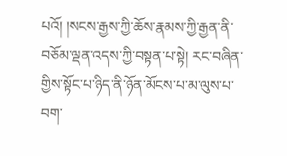པའོ། །སངས་རྒྱས་ཀྱི་ཆོས་རྣམས་ཀྱི་རྒྱན་ནི་བཅོམ་ལྡན་འདས་ཀྱི་བསྟན་པ་སྟེ། རང་བཞིན་གྱིས་སྟོང་པ་ཉིད་ནི་ཉོན་མོངས་པ་མ་ལུས་པ་བག་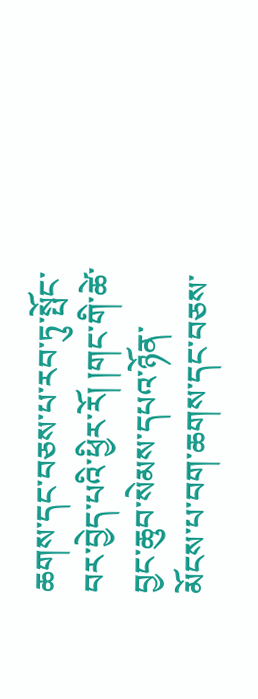ཆགས་དང་བཅས་པ་རབ་ཏུ་སྤོང་བར་བྱེད་པའི་ཕྱིར་རོ། །གང་གི་ཚེ་བྱང་ཆུབ་སེམས་དཔའ་ཉོན་མོངས་པ་བག་ཆགས་དང་བཅས་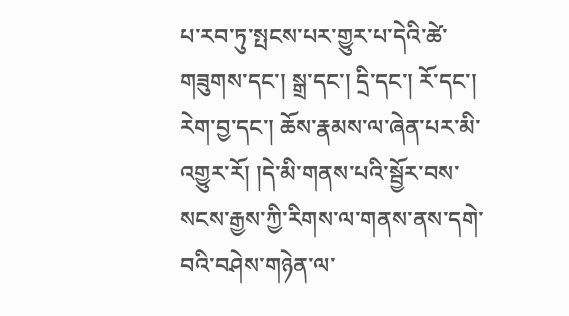པ་རབ་ཏུ་སྤངས་པར་གྱུར་པ་དེའི་ཚེ་གཟུགས་དང་། སྒྲ་དང་། དྲི་དང་། རོ་དང་། རེག་བྱ་དང་། ཆོས་རྣམས་ལ་ཞེན་པར་མི་འགྱུར་རོ། །དེ་མི་གནས་པའི་སྦྱོར་བས་སངས་རྒྱས་ཀྱི་རིགས་ལ་གནས་ནས་དགེ་བའི་བཤེས་གཉེན་ལ་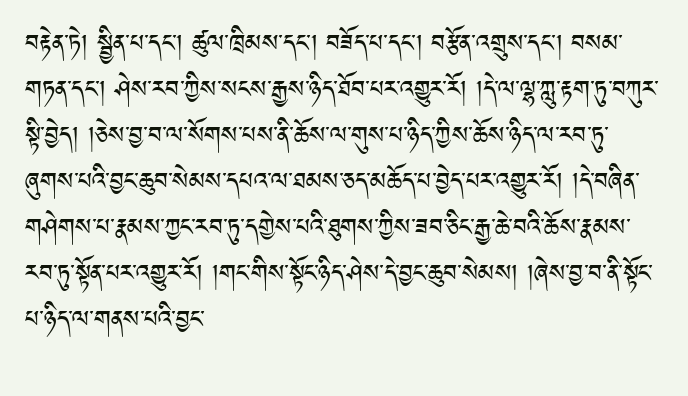བརྟེན་ཏེ། སྦྱིན་པ་དང་། ཚུལ་ཁྲིམས་དང་། བཟོད་པ་དང་། བརྩོན་འགྲུས་དང་། བསམ་གཏན་དང་། ཤེས་རབ་ཀྱིས་སངས་རྒྱས་ཉིད་ཐོབ་པར་འགྱུར་རོ། །དེ་ལ་ལྷ་ཀླུ་རྟག་ཏུ་བཀུར་སྟི་བྱེད། །ཅེས་བྱ་བ་ལ་སོགས་པས་ནི་ཆོས་ལ་གུས་པ་ཉིད་ཀྱིས་ཆོས་ཉིད་ལ་རབ་ཏུ་ཞུགས་པའི་བྱང་ཆུབ་སེམས་དཔའ་ལ་ཐམས་ཅད་མཆོད་པ་བྱེད་པར་འགྱུར་རོ། །དེ་བཞིན་གཤེགས་པ་རྣམས་ཀྱང་རབ་ཏུ་དགྱེས་པའི་ཐུགས་ཀྱིས་ཟབ་ཅིང་རྒྱ་ཆེ་བའི་ཆོས་རྣམས་རབ་ཏུ་སྟོན་པར་འགྱུར་རོ། །གང་གིས་སྟོང་ཉིད་ཤེས་དེ་བྱང་ཆུབ་སེམས། །ཞེས་བྱ་བ་ནི་སྟོང་པ་ཉིད་ལ་གནས་པའི་བྱང་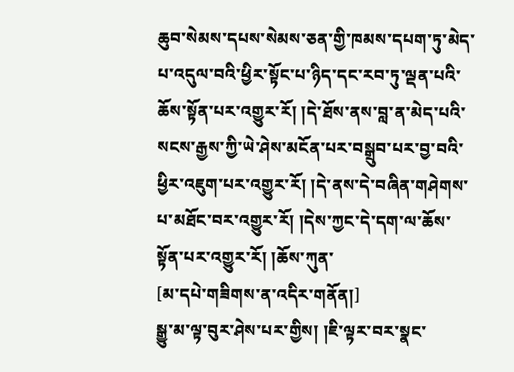ཆུབ་སེམས་དཔས་སེམས་ཅན་གྱི་ཁམས་དཔག་ཏུ་མེད་པ་འདུལ་བའི་ཕྱིར་སྟོང་པ་ཉིད་དང་རབ་ཏུ་ལྡན་པའི་ཆོས་སྟོན་པར་འགྱུར་རོ། །དེ་ཐོས་ནས་བླ་ན་མེད་པའི་སངས་རྒྱས་ཀྱི་ཡེ་ཤེས་མངོན་པར་བསྒྲུབ་པར་བྱ་བའི་ཕྱིར་འཇུག་པར་འགྱུར་རོ། །དེ་ནས་དེ་བཞིན་གཤེགས་པ་མཐོང་བར་འགྱུར་རོ། །དེས་ཀྱང་དེ་དག་ལ་ཆོས་སྟོན་པར་འགྱུར་རོ། །ཆོས་ཀུན་
[མ་དཔེ་གཟིགས་ན་འདིར་གནོན།]
སྒྱུ་མ་ལྟ་བུར་ཤེས་པར་གྱིས། །ཇི་ལྟར་བར་སྣང་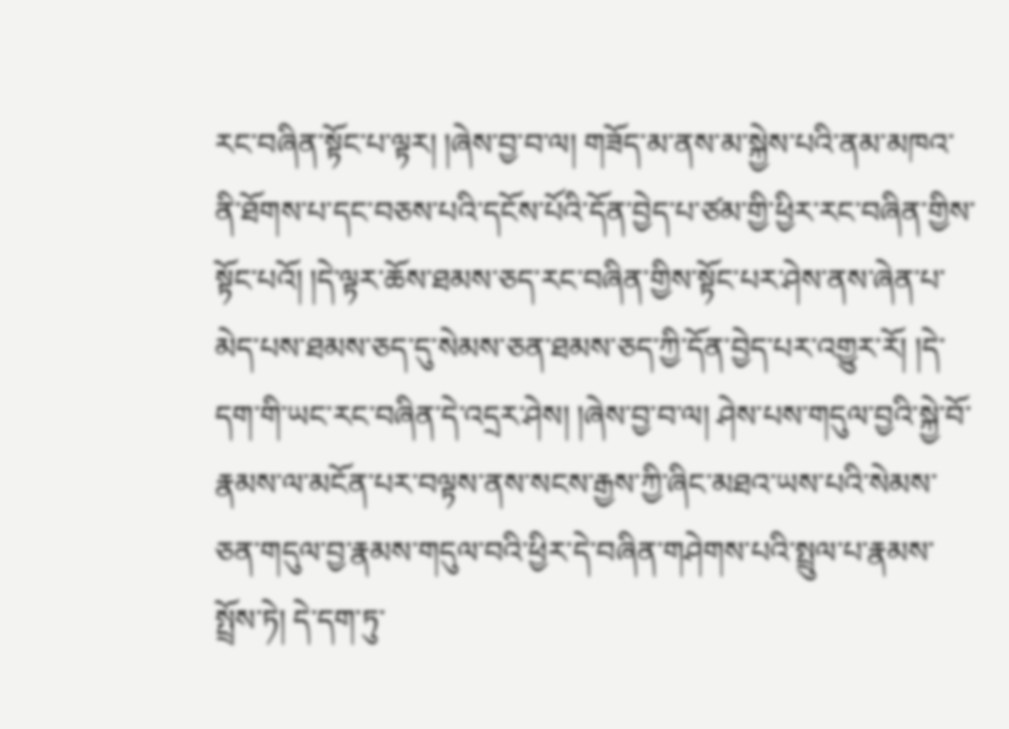རང་བཞིན་སྟོང་པ་ལྟར། །ཞེས་བྱ་བ་ལ། གཟོད་མ་ནས་མ་སྐྱེས་པའི་ནམ་མཁའ་ནི་ཐོགས་པ་དང་བཅས་པའི་དངོས་པོའི་དོན་བྱེད་པ་ཙམ་གྱི་ཕྱིར་རང་བཞིན་གྱིས་སྟོང་པའོ། །དེ་ལྟར་ཆོས་ཐམས་ཅད་རང་བཞིན་གྱིས་སྟོང་པར་ཤེས་ནས་ཞེན་པ་མེད་པས་ཐམས་ཅད་དུ་སེམས་ཅན་ཐམས་ཅད་ཀྱི་དོན་བྱེད་པར་འགྱུར་རོ། །དེ་དག་གི་ཡང་རང་བཞིན་དེ་འདྲར་ཤེས། །ཞེས་བྱ་བ་ལ། ཤེས་པས་གདུལ་བྱའི་སྐྱེ་བོ་རྣམས་ལ་མངོན་པར་བལྟས་ནས་སངས་རྒྱས་ཀྱི་ཞིང་མཐའ་ཡས་པའི་སེམས་ཅན་གདུལ་བྱ་རྣམས་གདུལ་བའི་ཕྱིར་དེ་བཞིན་གཤེགས་པའི་སྤྲུལ་པ་རྣམས་སྤྲོས་ཏེ། དེ་དག་ཏུ་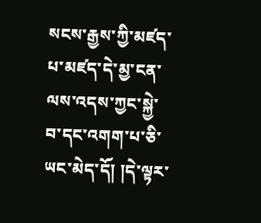སངས་རྒྱས་ཀྱི་མཛད་པ་མཛད་དེ་མྱ་ངན་ལས་འདས་ཀྱང་སྐྱེ་བ་དང་འགག་པ་ཅི་ཡང་མེད་དོ། །དེ་ལྟར་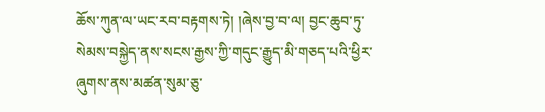ཆོས་ཀུན་ལ་ཡང་རབ་བརྟགས་ཏེ། །ཞེས་བྱ་བ་ལ། བྱང་ཆུབ་ཏུ་སེམས་བསྐྱེད་ནས་སངས་རྒྱས་ཀྱི་གདུང་རྒྱུད་མི་གཅད་པའི་ཕྱིར་ཞུགས་ནས་མཚན་སུམ་ཅུ་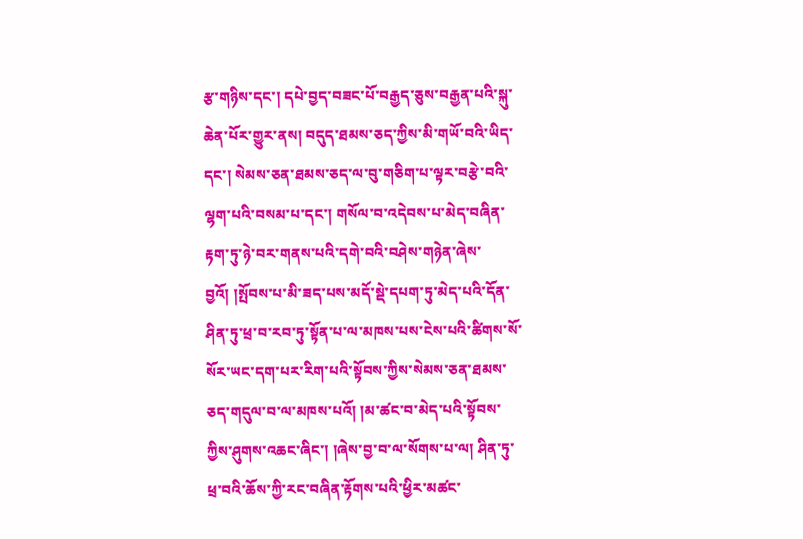རྩ་གཉིས་དང་། དཔེ་བྱད་བཟང་པོ་བརྒྱད་ཅུས་བརྒྱན་པའི་སྐུ་ཆེན་པོར་གྱུར་ནས། བདུད་ཐམས་ཅད་ཀྱིས་མི་གཡོ་བའི་ཡིད་དང་། སེམས་ཅན་ཐམས་ཅད་ལ་བུ་གཅིག་པ་ལྟར་བརྩེ་བའི་ལྷག་པའི་བསམ་པ་དང་། གསོལ་བ་འདེབས་པ་མེད་བཞིན་རྟག་ཏུ་ཉེ་བར་གནས་པའི་དགེ་བའི་བཤེས་གཉེན་ཞེས་བྱའོ། །སྤོབས་པ་མི་ཟད་པས་མདོ་སྡེ་དཔག་ཏུ་མེད་པའི་དོན་ཤིན་ཏུ་ཕྲ་བ་རབ་ཏུ་སྟོན་པ་ལ་མཁས་པས་ངེས་པའི་ཚིགས་སོ་སོར་ཡང་དག་པར་རིག་པའི་སྟོབས་ཀྱིས་སེམས་ཅན་ཐམས་ཅད་གདུལ་བ་ལ་མཁས་པའོ། །མ་ཚང་བ་མེད་པའི་སྟོབས་ཀྱིས་ཤུགས་འཆང་ཞིང་། །ཞེས་བྱ་བ་ལ་སོགས་པ་ལ། ཤིན་ཏུ་ཕྲ་བའི་ཆོས་ཀྱི་རང་བཞིན་རྟོགས་པའི་ཕྱིར་མཚང་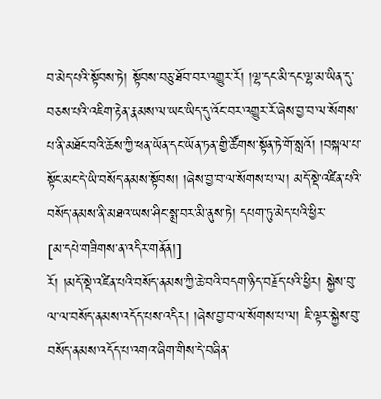བ་མེད་པའི་སྟོབས་ཏེ། སྟོབས་བཅུ་ཐོབ་བར་འགྱུར་རོ། །ལྷ་དང་མི་དང་ལྷ་མ་ཡིན་དུ་བཅས་པའི་འཇིག་རྟེན་རྣམས་ལ་ཡང་ཡིད་དུ་འོང་བར་འགྱུར་རོ་ཞེས་བྱ་བ་ལ་སོགས་པ་ནི་མཐོང་བའི་ཆོས་ཀྱི་ཕན་ཡོན་དང་ཡོན་ཏན་གྱི་ཚོགས་སྟོན་ཏེ་གོ་སླའོ། །བསྐལ་པ་སྟོང་མང་དེ་ཡི་བསོད་ནམས་སྟོབས། །ཞེས་བྱ་བ་ལ་སོགས་པ་ལ། མདོ་སྡེ་འཛིན་པའི་བསོད་ནམས་ནི་མཐའ་ཡས་ཤིང་སྨྲ་བར་མི་ནུས་ཏེ། དཔག་ཏུ་མེད་པའི་ཕྱིར་
[མ་དཔེ་གཟིགས་ན་འདིར་གནོན།]
རོ། །མདོ་སྡེ་འཛིན་པའི་བསོད་ནམས་ཀྱི་ཆེ་བའི་བདག་ཉིད་བརྗོད་པའི་ཕྱིར། སྐྱེས་བུ་ལ་ལ་བསོད་ནམས་འདོད་པས་འདིར། །ཞེས་བྱ་བ་ལ་སོགས་པ་ལ། ཇི་ལྟར་སྐྱེས་བུ་བསོད་ནམས་འདོད་པ་འགའ་ཞིག་གིས་དེ་བཞིན་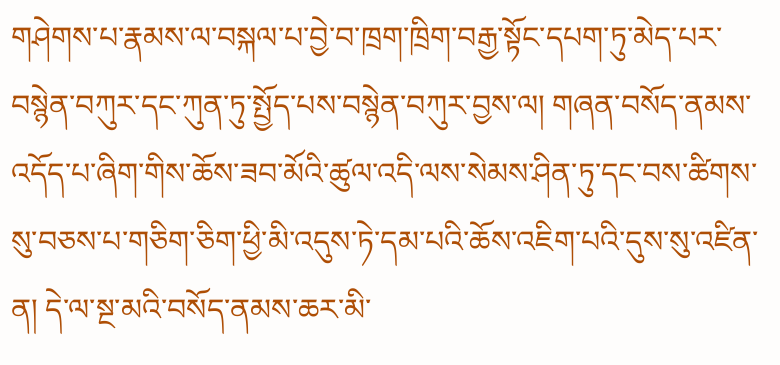གཤེགས་པ་རྣམས་ལ་བསྐལ་པ་བྱེ་བ་ཁྲག་ཁྲིག་བརྒྱ་སྟོང་དཔག་ཏུ་མེད་པར་བསྙེན་བཀུར་དང་ཀུན་ཏུ་སྤྱོད་པས་བསྙེན་བཀུར་བྱས་ལ། གཞན་བསོད་ནམས་འདོད་པ་ཞིག་གིས་ཆོས་ཟབ་མོའི་ཚུལ་འདི་ལས་སེམས་ཤིན་ཏུ་དང་བས་ཚིགས་སུ་བཅས་པ་གཅིག་ཅིག་ཕྱི་མི་འདུས་ཏེ་དམ་པའི་ཆོས་འཇིག་པའི་དུས་སུ་འཛིན་ན། དེ་ལ་སྔ་མའི་བསོད་ནམས་ཆར་མི་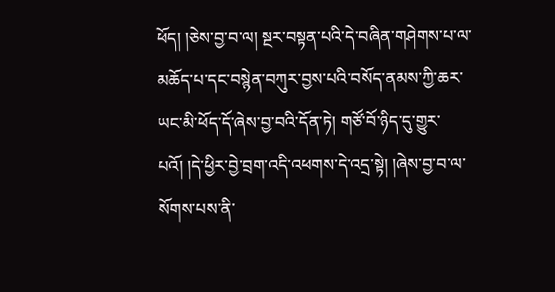ཕོད། །ཅེས་བྱ་བ་ལ། སྔར་བསྟན་པའི་དེ་བཞིན་གཤེགས་པ་ལ་མཆོད་པ་དང་བསྙེན་བཀུར་བྱས་པའི་བསོད་ནམས་ཀྱི་ཆར་ཡང་མི་ཕོད་དོ་ཞེས་བྱ་བའི་དོན་ཏེ། གཙོ་བོ་ཉིད་དུ་གྱུར་པའོ། །དེ་ཕྱིར་བྱེ་བྲག་འདི་འཕགས་དེ་འདྲ་སྟེ། །ཞེས་བྱ་བ་ལ་སོགས་པས་ནི་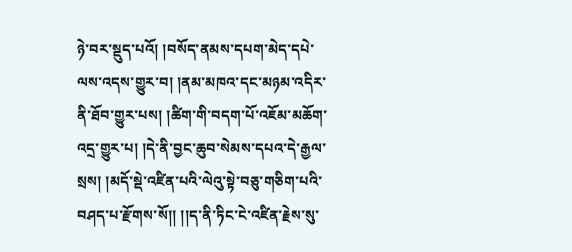ཉེ་བར་སྡུད་པའོ། །བསོད་ནམས་དཔག་མེད་དཔེ་ལས་འདས་གྱུར་བ། །ནམ་མཁའ་དང་མཉམ་འདིར་ནི་ཐོབ་གྱུར་པས། །ཚིག་གི་བདག་པོ་འཇོམ་མཆོག་འདྲ་གྱུར་པ། །དེ་ནི་བྱང་ཆུབ་སེམས་དཔའ་དེ་རྒྱལ་སྲས། །མདོ་སྡེ་འཛིན་པའི་ལེའུ་སྟེ་བཅུ་གཅིག་པའི་བཤད་པ་རྫོགས་སོ།། །།ད་ནི་ཏིང་ངེ་འཛིན་རྗེས་སུ་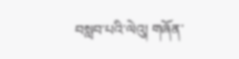བསླབ་པའི་ལེའུ། གཞོན་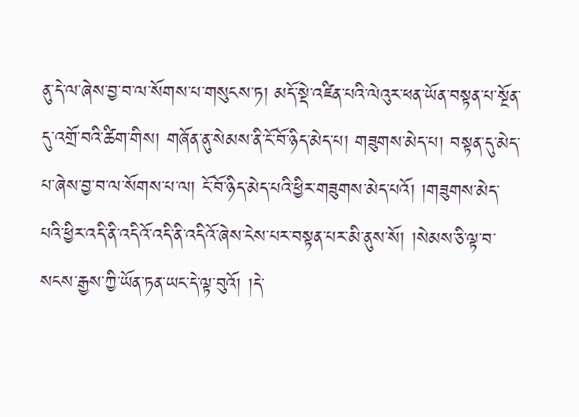ནུ་དེ་ལ་ཞེས་བྱ་བ་ལ་སོགས་པ་གསུངས་ཏ། མདོ་སྡེ་འཛིན་པའི་ལེའུར་ཕན་ཡོན་བསྟན་པ་སྔོན་དུ་འགྲོ་བའི་ཚིག་གིས། གཞོན་ནུ་སེམས་ནི་ངོ་བོ་ཉིད་མེད་པ། གཟུགས་མེད་པ། བསྟན་དུ་མེད་པ་ཞེས་བྱ་བ་ལ་སོགས་པ་ལ། ངོ་བོ་ཉིད་མེད་པའི་ཕྱིར་གཟུགས་མེད་པའོ། །གཟུགས་མེད་པའི་ཕྱིར་འདི་ནི་འདིའོ་འདི་ནི་འདིའོ་ཞེས་ངེས་པར་བསྟན་པར་མི་ནུས་སོ། །སེམས་ཅི་ལྟ་བ་སངས་རྒྱས་ཀྱི་ཡོན་ཏན་ཡང་དེ་ལྟ་བུའོ། །དེ་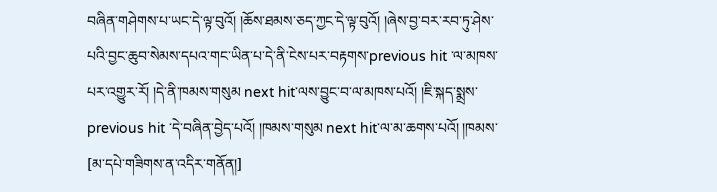བཞིན་གཤེགས་པ་ཡང་དེ་ལྟ་བུའོ། །ཆོས་ཐམས་ཅད་ཀྱང་དེ་ལྟ་བུའོ། །ཞེས་བྱ་བར་རབ་ཏུ་ཤེས་པའི་བྱང་ཆུབ་སེམས་དཔའ་གང་ཡིན་པ་དེ་ནི་ངེས་པར་བརྟགས་previous hit ་ལ་མཁས་པར་འགྱུར་རོ། །དེ་ནི་ཁམས་གསུམ next hit་ལས་བྱུང་བ་ལ་མཁས་པའོ། །ཇི་སྐད་སྨྲས་previous hit ་དེ་བཞིན་བྱེད་པའོ། །ཁམས་གསུམ next hit་ལ་མ་ཆགས་པའོ། །ཁམས་
[མ་དཔེ་གཟིགས་ན་འདིར་གནོན།]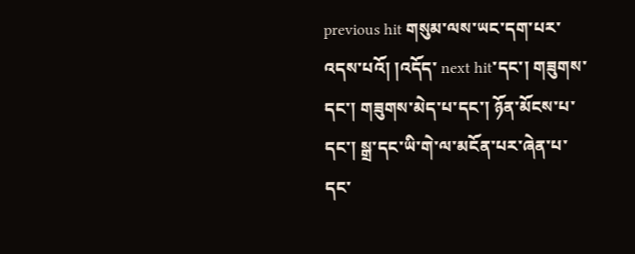previous hit གསུམ་ལས་ཡང་དག་པར་འདས་པའོ། །འདོད་ next hit་དང་། གཟུགས་དང་། གཟུགས་མེད་པ་དང་། ཉོན་མོངས་པ་དང་། སྒྲ་དང་ཡི་གེ་ལ་མངོན་པར་ཞེན་པ་དང་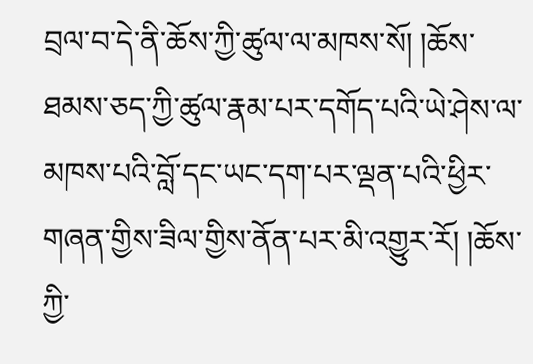བྲལ་བ་དེ་ནི་ཆོས་ཀྱི་ཚུལ་ལ་མཁས་སོ། །ཆོས་ཐམས་ཅད་ཀྱི་ཚུལ་རྣམ་པར་དགོད་པའི་ཡེ་ཤེས་ལ་མཁས་པའི་བློ་དང་ཡང་དག་པར་ལྡན་པའི་ཕྱིར་གཞན་གྱིས་ཟིལ་གྱིས་ནོན་པར་མི་འགྱུར་རོ། །ཆོས་ཀྱི་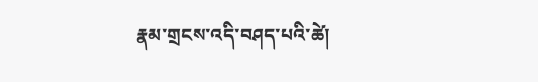རྣམ་གྲངས་འདི་བཤད་པའི་ཚེ།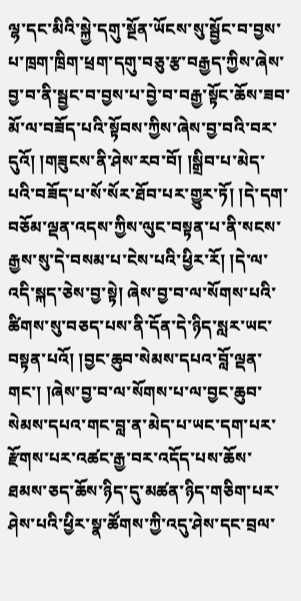ལྷ་དང་མིའི་སྐྱེ་དགུ་སྔོན་ཡོངས་སུ་སྦྱོང་བ་བྱས་པ་ཁྲག་ཁྲིག་ཕྲག་དགུ་བཅུ་རྩ་བརྒྱད་ཀྱིས་ཞེས་བྱ་བ་ནི་སྦྱང་བ་བྱས་པ་བྱེ་བ་བརྒྱ་སྟོང་ཆོས་ཟབ་མོ་ལ་བཟོད་པའི་སྟོབས་ཀྱིས་ཞེས་བྱ་བའི་བར་དུའོ། །གཟུངས་ནི་ཤེས་རབ་བོ། །སྒྲིབ་པ་མེད་པའི་བཟོད་པ་སོ་སོར་ཐོབ་པར་གྱུར་ཏོ། །དེ་དག་བཅོམ་ལྡན་འདས་ཀྱིས་ལུང་བསྟན་པ་ནི་སངས་རྒྱས་སུ་དེ་བསམ་པ་ངེས་པའི་ཕྱིར་རོ། །དེ་ལ་འདི་སྐད་ཅེས་བྱ་སྟེ། ཞེས་བྱ་བ་ལ་སོགས་པའི་ཚིགས་སུ་བཅད་པས་ནི་དོན་དེ་ཉིད་སླར་ཡང་བསྟན་པའོ། །བྱང་ཆུབ་སེམས་དཔའ་བློ་ལྡན་གང་། །ཞེས་བྱ་བ་ལ་སོགས་པ་ལ་བྱང་ཆུབ་སེམས་དཔའ་གང་བླ་ན་མེད་པ་ཡང་དག་པར་རྫོགས་པར་འཚང་རྒྱ་བར་འདོད་པས་ཆོས་ཐམས་ཅད་ཆོས་ཉིད་དུ་མཚན་ཉིད་གཅིག་པར་ཤེས་པའི་ཕྱིར་སྣ་ཚོགས་ཀྱི་འདུ་ཤེས་དང་བྲལ་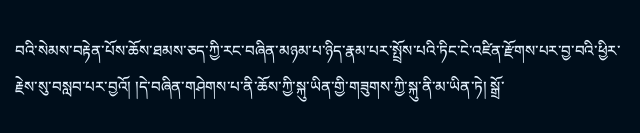བའི་སེམས་བརྟེན་པོས་ཆོས་ཐམས་ཅད་ཀྱི་རང་བཞིན་མཉམ་པ་ཉིད་རྣམ་པར་སྤྲོས་པའི་ཏིང་ངེ་འཛིན་རྫོགས་པར་བྱ་བའི་ཕྱིར་རྗེས་སུ་བསླབ་པར་བྱའོ། །དེ་བཞིན་གཤེགས་པ་ནི་ཆོས་ཀྱི་སྐུ་ཡིན་གྱི་གཟུགས་ཀྱི་སྐུ་ནི་མ་ཡིན་ཏེ། སྒྲོ་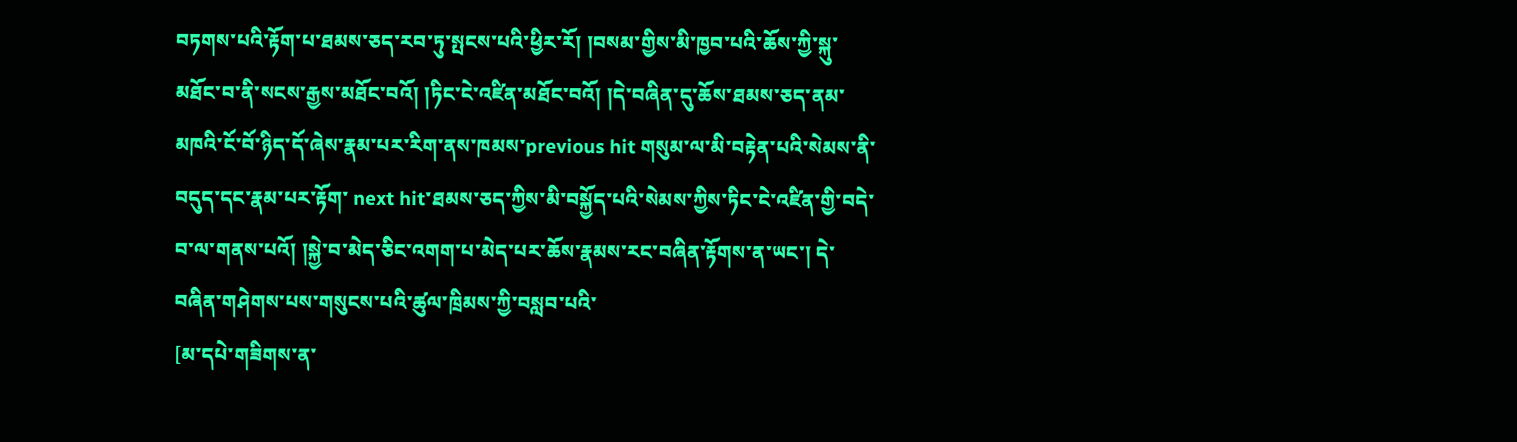བཏགས་པའི་རྟོག་པ་ཐམས་ཅད་རབ་ཏུ་སྤངས་པའི་ཕྱིར་རོ། །བསམ་གྱིས་མི་ཁྱབ་པའི་ཆོས་ཀྱི་སྐུ་མཐོང་བ་ནི་སངས་རྒྱས་མཐོང་བའོ། །ཏིང་ངེ་འཛིན་མཐོང་བའོ། །དེ་བཞིན་དུ་ཆོས་ཐམས་ཅད་ནམ་མཁའི་ངོ་བོ་ཉིད་དོ་ཞེས་རྣམ་པར་རིག་ནས་ཁམས་previous hit གསུམ་ལ་མི་བརྟེན་པའི་སེམས་ནི་བདུད་དང་རྣམ་པར་རྟོག་ next hit་ཐམས་ཅད་ཀྱིས་མི་བསྐྱོད་པའི་སེམས་ཀྱིས་ཏིང་ངེ་འཛིན་གྱི་བདེ་བ་ལ་གནས་པའོ། །སྐྱེ་བ་མེད་ཅིང་འགག་པ་མེད་པར་ཆོས་རྣམས་རང་བཞིན་རྟོགས་ན་ཡང་། དེ་བཞིན་གཤེགས་པས་གསུངས་པའི་ཚུལ་ཁྲིམས་ཀྱི་བསླབ་པའི་
[མ་དཔེ་གཟིགས་ན་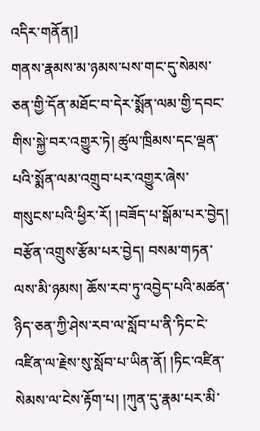འདིར་གནོན།]
གནས་རྣམས་མ་ཉམས་པས་གང་དུ་སེམས་ཅན་གྱི་དོན་མཐོང་བ་དེར་སྨོན་ལམ་གྱི་དབང་གིས་སྐྱེ་བར་འགྱུར་ཏེ། ཚུལ་ཁྲིམས་དང་ལྡན་པའི་སྨོན་ལམ་འགྲུབ་པར་འགྱུར་ཞེས་གསུངས་པའི་ཕྱིར་རོ། །བཟོད་པ་སྒོམ་པར་བྱེད། བརྩོན་འགྲུས་རྩོམ་པར་བྱེད། བསམ་གཏན་ལས་མི་ཉམས། ཆོས་རབ་ཏུ་འབྱེད་པའི་མཚན་ཉིད་ཅན་ཀྱི་ཤེས་རབ་ལ་སློབ་པ་ནི་ཏིང་ངེ་འཛིན་ལ་རྗེས་སུ་སློབ་པ་ཡིན་ནོ། །ཏིང་འཛིན་སེམས་ལ་ངེས་རྟོག་པ། །ཀུན་དུ་རྣམ་པར་མི་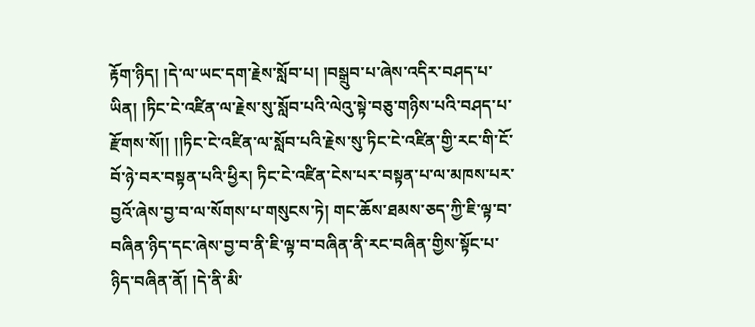རྟོག་ཉིད། །དེ་ལ་ཡང་དག་རྗེས་སློབ་པ། །བསྒྲུབ་པ་ཞེས་འདིར་བཤད་པ་ཡིན། །ཏིང་ངེ་འཛིན་ལ་རྗེས་སུ་སློབ་པའི་ལེའུ་སྟེ་བཅུ་གཉིས་པའི་བཤད་པ་རྫོགས་སོ།། །།ཏིང་ངེ་འཛིན་ལ་སློབ་པའི་རྗེས་སུ་ཏིང་ངེ་འཛིན་གྱི་རང་གི་ངོ་བོ་ཉེ་བར་བསྟན་པའི་ཕྱིར། ཏིང་ངེ་འཛིན་ངེས་པར་བསྟན་པ་ལ་མཁས་པར་བྱའོ་ཞེས་བྱ་བ་ལ་སོགས་པ་གསུངས་ཏེ། གང་ཆོས་ཐམས་ཅད་ཀྱི་ཇི་ལྟ་བ་བཞིན་ཉིད་དང་ཞེས་བྱ་བ་ནི་ཇི་ལྟ་བ་བཞིན་ནི་རང་བཞིན་གྱིས་སྟོང་པ་ཉིད་བཞིན་ནོ། །དེ་ནི་མི་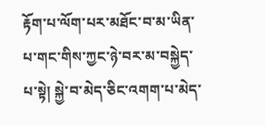རྟོག་པ་ལོག་པར་མཐོང་བ་མ་ཡིན་པ་གང་གིས་ཀྱང་ཉེ་བར་མ་བསྐྱེད་པ་སྟེ། སྐྱེ་བ་མེད་ཅིང་འགག་པ་མེད་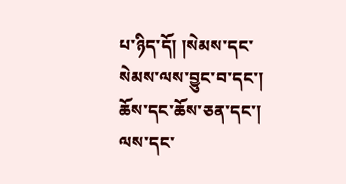པ་ཉིད་དོ། །སེམས་དང་སེམས་ལས་བྱུང་བ་དང་། ཆོས་དང་ཆོས་ཅན་དང་། ལས་དང་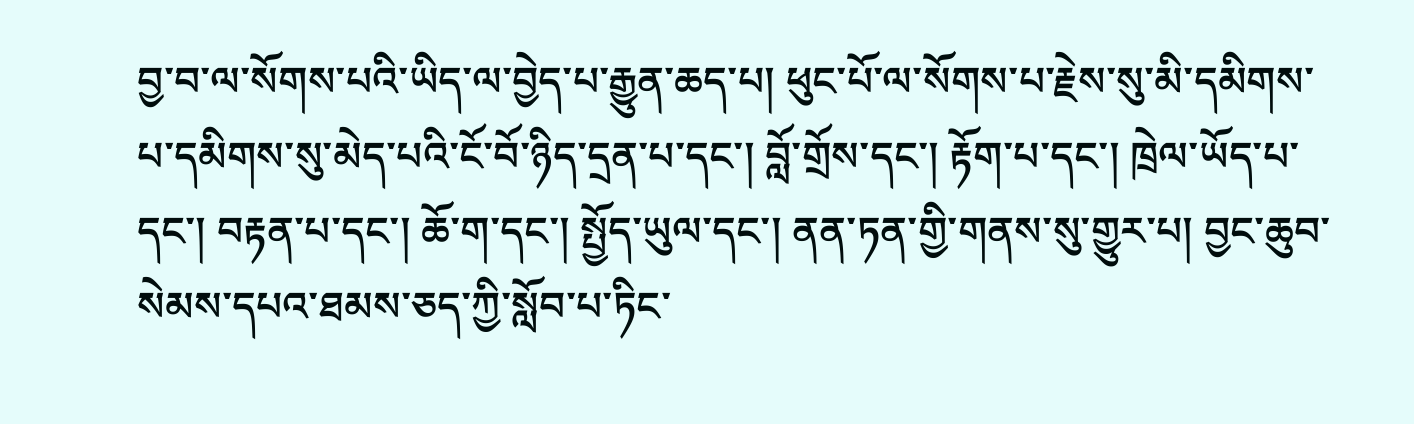བྱ་བ་ལ་སོགས་པའི་ཡིད་ལ་བྱེད་པ་རྒྱུན་ཆད་པ། ཕུང་པོ་ལ་སོགས་པ་རྗེས་སུ་མི་དམིགས་པ་དམིགས་སུ་མེད་པའི་ངོ་བོ་ཉིད་དྲན་པ་དང་། བློ་གྲོས་དང་། རྟོག་པ་དང་། ཁྲེལ་ཡོད་པ་དང་། བརྟན་པ་དང་། ཆོ་ག་དང་། སྤྱོད་ཡུལ་དང་། ནན་ཏན་གྱི་གནས་སུ་གྱུར་པ། བྱང་ཆུབ་སེམས་དཔའ་ཐམས་ཅད་ཀྱི་སློབ་པ་ཏིང་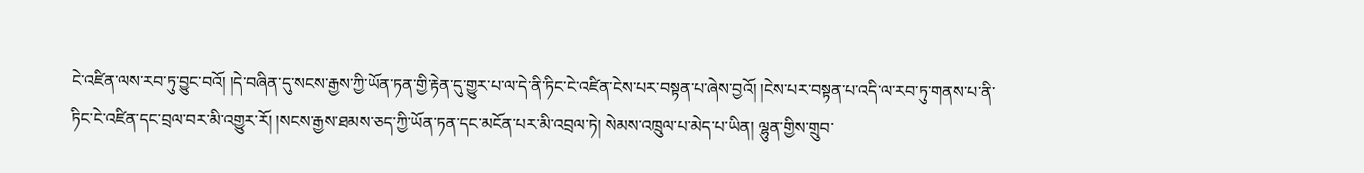ངེ་འཛིན་ལས་རབ་ཏུ་བྱུང་བའོ། །དེ་བཞིན་དུ་སངས་རྒྱས་ཀྱི་ཡོན་ཏན་གྱི་རྟེན་དུ་གྱུར་པ་ལ་དེ་ནི་ཏིང་ངེ་འཛིན་ངེས་པར་བསྟན་པ་ཞེས་བྱའོ། །ངེས་པར་བསྟན་པ་འདི་ལ་རབ་ཏུ་གནས་པ་ནི་ཏིང་ངེ་འཛིན་དང་བྲལ་བར་མི་འགྱུར་རོ། །སངས་རྒྱས་ཐམས་ཅད་ཀྱི་ཡོན་ཏན་དང་མངོན་པར་མི་འབྲལ་ཏེ། སེམས་འཁྲུལ་པ་མེད་པ་ཡིན། ལྷུན་གྱིས་གྲུབ་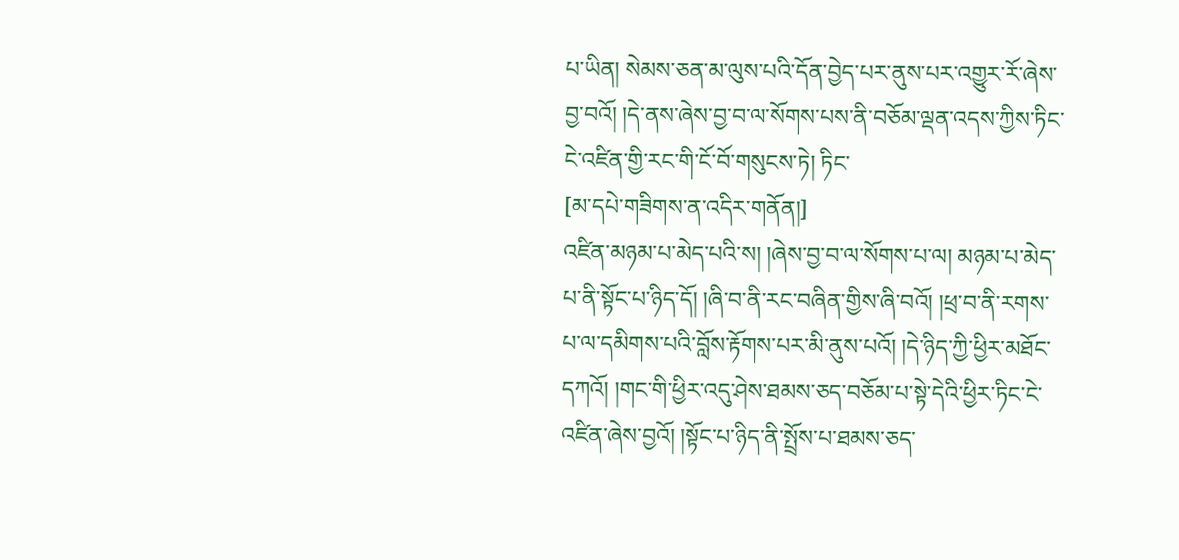པ་ཡིན། སེམས་ཅན་མ་ལུས་པའི་དོན་བྱེད་པར་ནུས་པར་འགྱུར་རོ་ཞེས་བྱ་བའོ། །དེ་ནས་ཞེས་བྱ་བ་ལ་སོགས་པས་ནི་བཅོམ་ལྡན་འདས་ཀྱིས་ཏིང་ངེ་འཛིན་གྱི་རང་གི་ངོ་བོ་གསུངས་ཏེ། ཏིང་
[མ་དཔེ་གཟིགས་ན་འདིར་གནོན།]
འཛིན་མཉམ་པ་མེད་པའི་ས། །ཞེས་བྱ་བ་ལ་སོགས་པ་ལ། མཉམ་པ་མེད་པ་ནི་སྟོང་པ་ཉིད་དོ། །ཞི་བ་ནི་རང་བཞིན་གྱིས་ཞི་བའོ། །ཕྲ་བ་ནི་རགས་པ་ལ་དམིགས་པའི་བློས་རྟོགས་པར་མི་ནུས་པའོ། །དེ་ཉིད་ཀྱི་ཕྱིར་མཐོང་དཀའོ། །གང་གི་ཕྱིར་འདུ་ཤེས་ཐམས་ཅད་བཅོམ་པ་སྟེ་དེའི་ཕྱིར་ཏིང་ངེ་འཛིན་ཞེས་བྱའོ། །སྟོང་པ་ཉིད་ནི་སྤྲོས་པ་ཐམས་ཅད་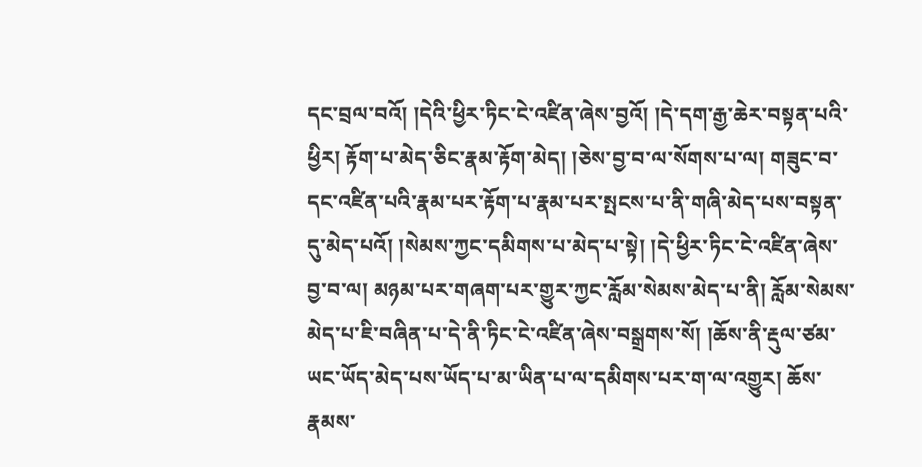དང་བྲལ་བའོ། །དེའི་ཕྱིར་ཏིང་ངེ་འཛིན་ཞེས་བྱའོ། །དེ་དག་རྒྱ་ཆེར་བསྟན་པའི་ཕྱིར། རྟོག་པ་མེད་ཅིང་རྣམ་རྟོག་མེད། །ཅེས་བྱ་བ་ལ་སོགས་པ་ལ། གཟུང་བ་དང་འཛིན་པའི་རྣམ་པར་རྟོག་པ་རྣམ་པར་སྤངས་པ་ནི་གཞི་མེད་པས་བསྟན་དུ་མེད་པའོ། །སེམས་ཀྱང་དམིགས་པ་མེད་པ་སྟེ། །དེ་ཕྱིར་ཏིང་ངེ་འཛིན་ཞེས་བྱ་བ་ལ། མཉམ་པར་གཞག་པར་གྱུར་ཀྱང་རློམ་སེམས་མེད་པ་ནི། རློམ་སེམས་མེད་པ་ཇི་བཞིན་པ་དེ་ནི་ཏིང་ངེ་འཛིན་ཞེས་བསྒྲགས་སོ། །ཆོས་ནི་རྡུལ་ཙམ་ཡང་ཡོད་མེད་པས་ཡོད་པ་མ་ཡིན་པ་ལ་དམིགས་པར་ག་ལ་འགྱུར། ཆོས་རྣམས་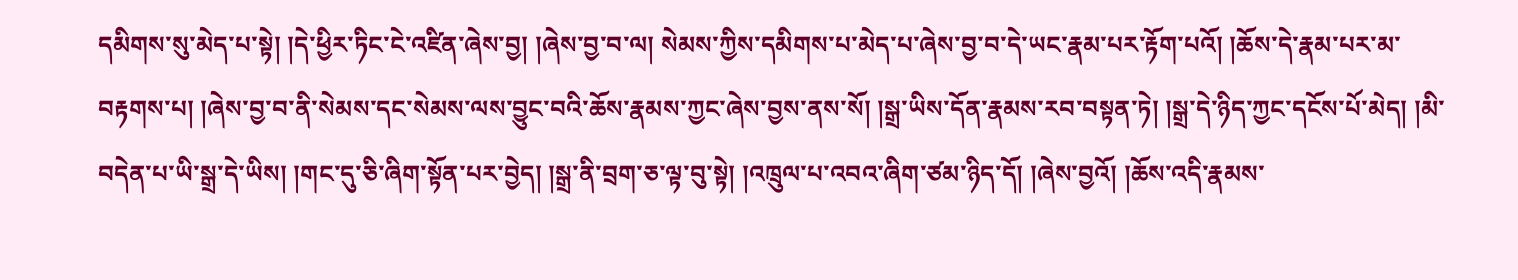དམིགས་སུ་མེད་པ་སྟེ། །དེ་ཕྱིར་ཏིང་ངེ་འཛིན་ཞེས་བྱ། །ཞེས་བྱ་བ་ལ། སེམས་ཀྱིས་དམིགས་པ་མེད་པ་ཞེས་བྱ་བ་དེ་ཡང་རྣམ་པར་རྟོག་པའོ། །ཆོས་དེ་རྣམ་པར་མ་བརྟགས་པ། །ཞེས་བྱ་བ་ནི་སེམས་དང་སེམས་ལས་བྱུང་བའི་ཆོས་རྣམས་ཀྱང་ཞེས་བྱས་ནས་སོ། །སྒྲ་ཡིས་དོན་རྣམས་རབ་བསྟན་ཏེ། །སྒྲ་དེ་ཉིད་ཀྱང་དངོས་པོ་མེད། །མི་བདེན་པ་ཡི་སྒྲ་དེ་ཡིས། །གང་དུ་ཅི་ཞིག་སྟོན་པར་བྱེད། །སྒྲ་ནི་བྲག་ཅ་ལྟ་བུ་སྟེ། །འཁྲུལ་པ་འབའ་ཞིག་ཙམ་ཉིད་དོ། །ཞེས་བྱའོ། །ཆོས་འདི་རྣམས་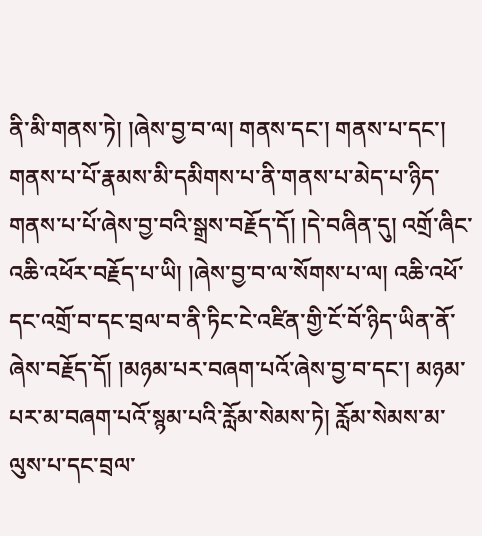ནི་མི་གནས་ཏེ། །ཞེས་བྱ་བ་ལ། གནས་དང་། གནས་པ་དང་། གནས་པ་པོ་རྣམས་མི་དམིགས་པ་ནི་གནས་པ་མེད་པ་ཉིད་གནས་པ་པོ་ཞེས་བྱ་བའི་སྒྲས་བརྗོད་དོ། །དེ་བཞིན་དུ། འགྲོ་ཞིང་འཆི་འཕོར་བརྗོད་པ་ཡི། །ཞེས་བྱ་བ་ལ་སོགས་པ་ལ། འཆི་འཕོ་དང་འགྲོ་བ་དང་བྲལ་བ་ནི་ཏིང་ངེ་འཛིན་གྱི་ངོ་བོ་ཉིད་ཡིན་ནོ་ཞེས་བརྗོད་དོ། །མཉམ་པར་བཞག་པའོ་ཞེས་བྱ་བ་དང་། མཉམ་པར་མ་བཞག་པའོ་སྙམ་པའི་རློམ་སེམས་ཏེ། རློམ་སེམས་མ་ལུས་པ་དང་བྲལ་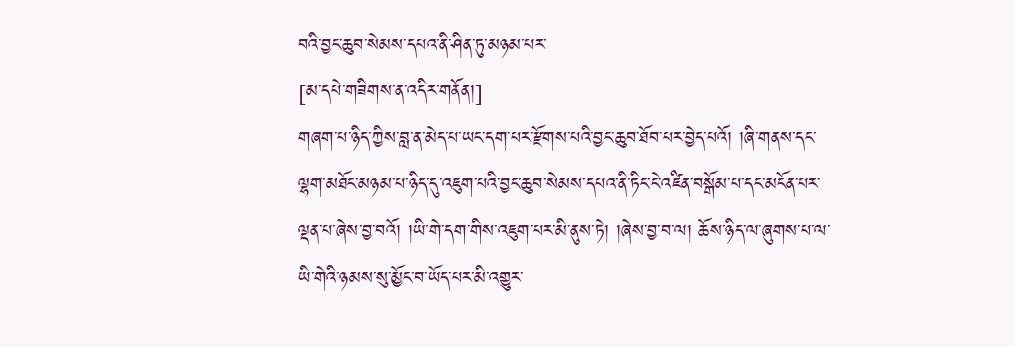བའི་བྱང་ཆུབ་སེམས་དཔའ་ནི་ཤིན་ཏུ་མཉམ་པར་
[མ་དཔེ་གཟིགས་ན་འདིར་གནོན།]
གཞག་པ་ཉིད་ཀྱིས་བླ་ན་མེད་པ་ཡང་དག་པར་རྫོགས་པའི་བྱང་ཆུབ་ཐོབ་པར་བྱེད་པའོ། །ཞི་གནས་དང་ལྷག་མཐོང་མཉམ་པ་ཉིད་དུ་འཇུག་པའི་བྱང་ཆུབ་སེམས་དཔའ་ནི་ཏིང་ངེ་འཛིན་བསྒོམ་པ་དང་མངོན་པར་ལྡན་པ་ཞེས་བྱ་བའོ། །ཡི་གེ་དག་གིས་འཇུག་པར་མི་ནུས་ཏེ། །ཞེས་བྱ་བ་ལ། ཆོས་ཉིད་ལ་ཞུགས་པ་ལ་ཡི་གེའི་ཉམས་སུ་མྱོང་བ་ཡོད་པར་མི་འགྱུར་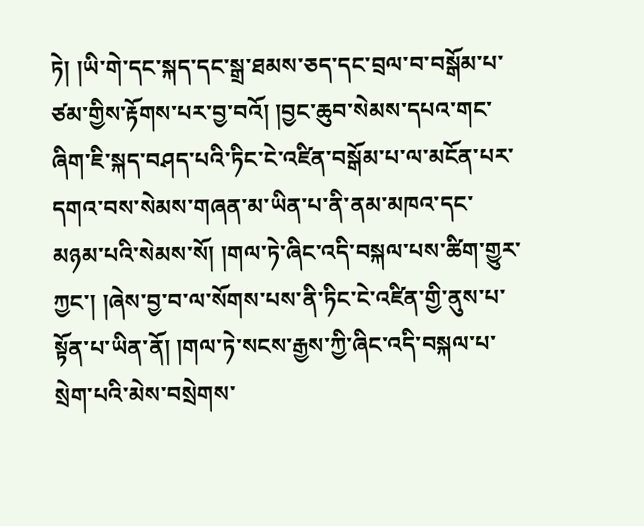ཏེ། །ཡི་གེ་དང་སྐད་དང་སྒྲ་ཐམས་ཅད་དང་བྲལ་བ་བསྒོམ་པ་ཙམ་གྱིས་རྟོགས་པར་བྱ་བའོ། །བྱང་ཆུབ་སེམས་དཔའ་གང་ཞིག་ཇི་སྐད་བཤད་པའི་ཏིང་ངེ་འཛིན་བསྒོམ་པ་ལ་མངོན་པར་དགའ་བས་སེམས་གཞན་མ་ཡིན་པ་ནི་ནམ་མཁའ་དང་མཉམ་པའི་སེམས་སོ། །གལ་ཏེ་ཞིང་འདི་བསྐལ་པས་ཚིག་གྱུར་ཀྱང་། །ཞེས་བྱ་བ་ལ་སོགས་པས་ནི་ཏིང་ངེ་འཛིན་གྱི་ནུས་པ་སྟོན་པ་ཡིན་ནོ། །གལ་ཏེ་སངས་རྒྱས་ཀྱི་ཞིང་འདི་བསྐལ་པ་སྲེག་པའི་མེས་བསྲེགས་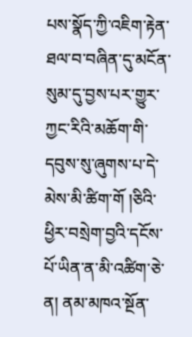པས་སྣོད་ཀྱི་འཇིག་རྟེན་ཐལ་བ་བཞིན་དུ་མངོན་སུམ་དུ་བྱས་པར་གྱུར་ཀྱང་རིའི་མཆོག་གི་དབུས་སུ་ཞུགས་པ་དེ་མེས་མི་ཚིག་གོ །ཅིའི་ཕྱིར་བསྲེག་བྱའི་དངོས་པོ་ཡིན་ན་མི་འཚིག་ཅེ་ན། ནམ་མཁའ་སྔོན་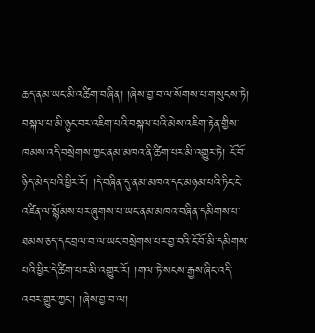ཆད་ནམ་ཡང་མི་འཚིག་བཞིན། །ཞེས་བྱ་བ་ལ་སོགས་པ་གསུངས་ཏེ། བསྐལ་པ་མི་ཉུང་བར་འཇིག་པའི་བསྐལ་པའི་མེས་འཇིག་རྟེན་གྱིས་ཁམས་འདི་བསྲེགས་ཀྱང་ནམ་མཁའ་ནི་ཚིག་པར་མི་འགྱུར་ཏེ། ངོ་བོ་ཉིད་མེད་པའི་ཕྱིར་རོ། །དེ་བཞིན་དུ་ནམ་མཁའ་དང་མཉམ་པའི་ཏིང་ངེ་འཛིན་ལ་སྙོམས་པར་ཞུགས་པ་ཡང་ནམ་མཁའ་བཞིན་དམིགས་པ་ཐམས་ཅད་དང་བྲལ་བ་ལ་ཡང་བསྲེགས་པར་བྱ་བའི་ངོ་བོ་མི་དམིགས་པའི་ཕྱིར་དེ་ཚིག་པར་མི་འགྱུར་རོ། །གལ་ཏེ་སངས་རྒྱས་ཞིང་འདི་འབར་གྱུར་ཀྱང་། །ཞེས་བྱ་བ་ལ།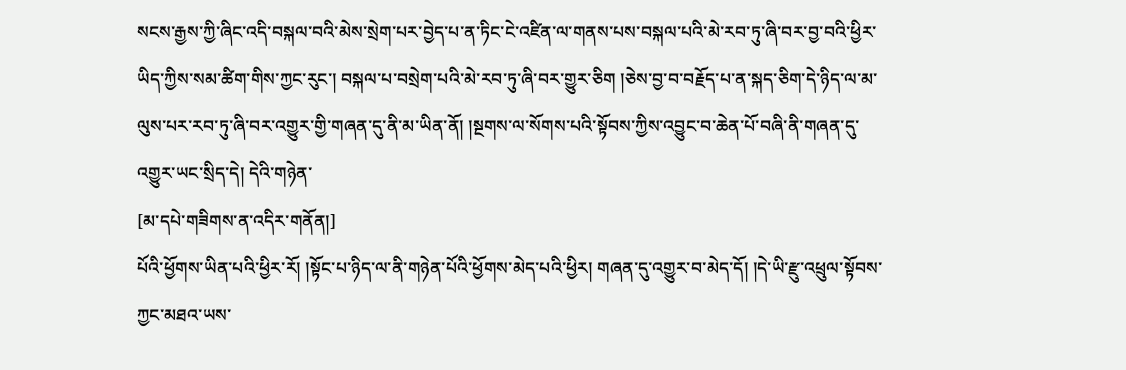སངས་རྒྱས་ཀྱི་ཞིང་འདི་བསྐལ་བའི་མེས་སྲེག་པར་བྱེད་པ་ན་ཏིང་ངེ་འཛིན་ལ་གནས་པས་བསྐལ་པའི་མེ་རབ་ཏུ་ཞི་བར་བྱ་བའི་ཕྱིར་ཡིད་ཀྱིས་སམ་ཚིག་གིས་ཀྱང་རུང་། བསྐལ་པ་བསྲེག་པའི་མེ་རབ་ཏུ་ཞི་བར་གྱུར་ཅིག །ཅེས་བྱ་བ་བརྗོད་པ་ན་སྐད་ཅིག་དེ་ཉིད་ལ་མ་ལུས་པར་རབ་ཏུ་ཞི་བར་འགྱུར་གྱི་གཞན་དུ་ནི་མ་ཡིན་ནོ། །སྔགས་ལ་སོགས་པའི་སྟོབས་ཀྱིས་འབྱུང་བ་ཆེན་པོ་བཞི་ནི་གཞན་དུ་འགྱུར་ཡང་སྲིད་དེ། དེའི་གཉེན་
[མ་དཔེ་གཟིགས་ན་འདིར་གནོན།]
པོའི་ཕྱོགས་ཡིན་པའི་ཕྱིར་རོ། །སྟོང་པ་ཉིད་ལ་ནི་གཉེན་པོའི་ཕྱོགས་མེད་པའི་ཕྱིར། གཞན་དུ་འགྱུར་བ་མེད་དོ། །དེ་ཡི་རྫུ་འཕྲུལ་སྟོབས་ཀྱང་མཐའ་ཡས་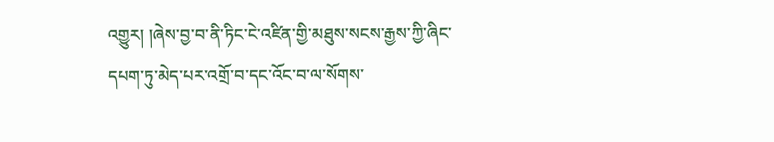འགྱུར། །ཞེས་བྱ་བ་ནི་ཏིང་ངེ་འཛིན་གྱི་མཐུས་སངས་རྒྱས་ཀྱི་ཞིང་དཔག་ཏུ་མེད་པར་འགྲོ་བ་དང་འོང་བ་ལ་སོགས་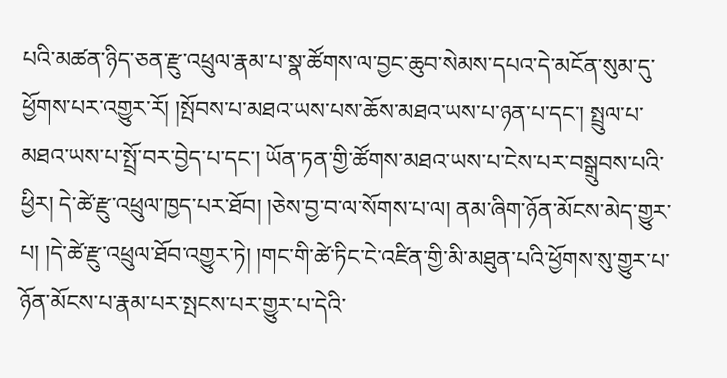པའི་མཚན་ཉིད་ཅན་རྫུ་འཕྲུལ་རྣམ་པ་སྣ་ཚོགས་ལ་བྱང་ཆུབ་སེམས་དཔའ་དེ་མངོན་སུམ་དུ་ཕྱོགས་པར་འགྱུར་རོ། །སྤོབས་པ་མཐའ་ཡས་པས་ཆོས་མཐའ་ཡས་པ་ཉན་པ་དང་། སྤྲུལ་པ་མཐའ་ཡས་པ་སྤྲོ་བར་བྱེད་པ་དང་། ཡོན་ཏན་གྱི་ཚོགས་མཐའ་ཡས་པ་ངེས་པར་བསྒྲུབས་པའི་ཕྱིར། དེ་ཚེ་རྫུ་འཕྲུལ་ཁྱད་པར་ཐོབ། །ཅེས་བྱ་བ་ལ་སོགས་པ་ལ། ནམ་ཞིག་ཉོན་མོངས་མེད་གྱུར་པ། །དེ་ཚེ་རྫུ་འཕྲུལ་ཐོབ་འགྱུར་ཏེ། །གང་གི་ཚེ་ཏིང་ངེ་འཛིན་གྱི་མི་མཐུན་པའི་ཕྱོགས་སུ་གྱུར་པ་ཉོན་མོངས་པ་རྣམ་པར་སྤངས་པར་གྱུར་པ་དེའི་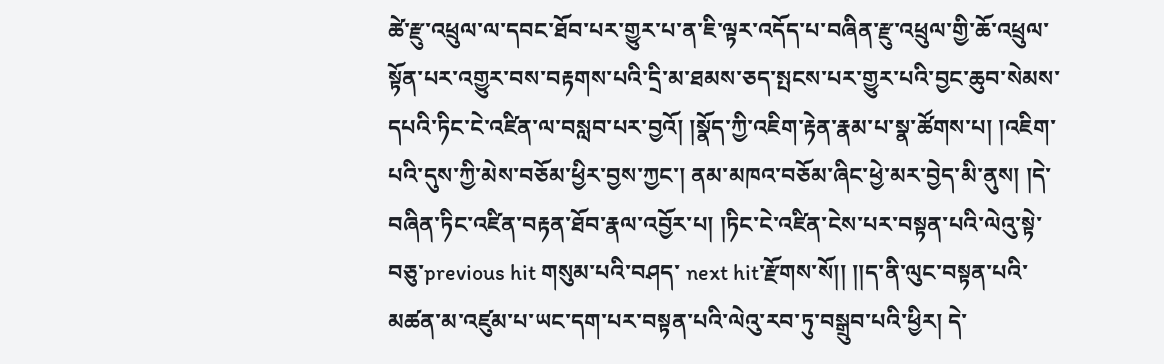ཚེ་རྫུ་འཕྲུལ་ལ་དབང་ཐོབ་པར་གྱུར་པ་ན་ཇི་ལྟར་འདོད་པ་བཞིན་རྫུ་འཕྲུལ་གྱི་ཆོ་འཕྲུལ་སྟོན་པར་འགྱུར་བས་བརྟགས་པའི་དྲི་མ་ཐམས་ཅད་སྤངས་པར་གྱུར་པའི་བྱང་ཆུབ་སེམས་དཔའི་ཏིང་ངེ་འཛིན་ལ་བསླབ་པར་བྱའོ། །སྣོད་ཀྱི་འཇིག་རྟེན་རྣམ་པ་སྣ་ཚོགས་པ། །འཇིག་པའི་དུས་ཀྱི་མེས་བཅོམ་ཕྱིར་བྱས་ཀྱང་། ནམ་མཁའ་བཅོམ་ཞིང་ཕྱེ་མར་བྱེད་མི་ནུས། །དེ་བཞིན་ཏིང་འཛིན་བརྟན་ཐོབ་རྣལ་འབྱོར་པ། །ཏིང་ངེ་འཛིན་ངེས་པར་བསྟན་པའི་ལེའུ་སྟེ་བཅུ་previous hit གསུམ་པའི་བཤད་ next hit་རྫོགས་སོ།། །།ད་ནི་ལུང་བསྟན་པའི་མཚན་མ་འཛུམ་པ་ཡང་དག་པར་བསྟན་པའི་ལེའུ་རབ་ཏུ་བསྒྲུབ་པའི་ཕྱིར། དེ་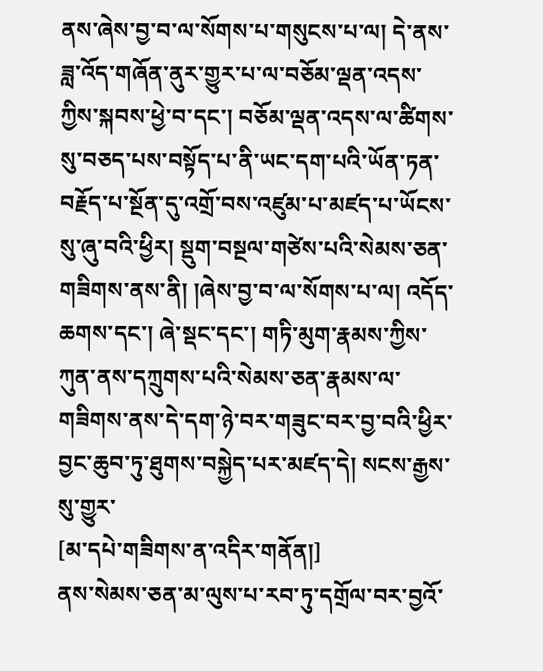ནས་ཞེས་བྱ་བ་ལ་སོགས་པ་གསུངས་པ་ལ། དེ་ནས་ཟླ་འོད་གཞོན་ནུར་གྱུར་པ་ལ་བཅོམ་ལྡན་འདས་ཀྱིས་སྐབས་ཕྱེ་བ་དང་། བཅོམ་ལྡན་འདས་ལ་ཚིགས་སུ་བཅད་པས་བསྟོད་པ་ནི་ཡང་དག་པའི་ཡོན་ཏན་བརྗོད་པ་སྔོན་དུ་འགྲོ་བས་འཛུམ་པ་མཛད་པ་ཡོངས་སུ་ཞུ་བའི་ཕྱིར། སྡུག་བསྔལ་གཙེས་པའི་སེམས་ཅན་གཟིགས་ནས་ནི། །ཞེས་བྱ་བ་ལ་སོགས་པ་ལ། འདོད་ཆགས་དང་། ཞེ་སྡང་དང་། གཏི་མུག་རྣམས་ཀྱིས་ཀུན་ནས་དཀྲུགས་པའི་སེམས་ཅན་རྣམས་ལ་གཟིགས་ནས་དེ་དག་ཉེ་བར་གཟུང་བར་བྱ་བའི་ཕྱིར་བྱང་ཆུབ་ཏུ་ཐུགས་བསྐྱེད་པར་མཛད་དེ། སངས་རྒྱས་སུ་གྱུར་
[མ་དཔེ་གཟིགས་ན་འདིར་གནོན།]
ནས་སེམས་ཅན་མ་ལུས་པ་རབ་ཏུ་དགྲོལ་བར་བྱའོ་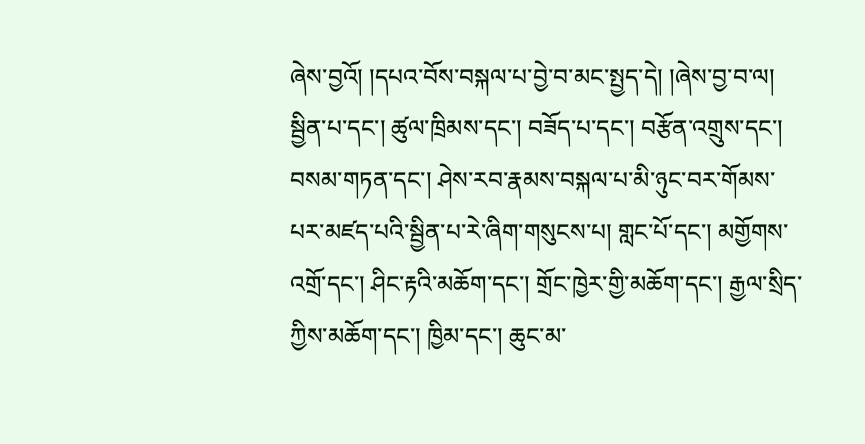ཞེས་བྱའོ། །དཔའ་བོས་བསྐལ་པ་བྱེ་བ་མང་སྤྱད་དེ། །ཞེས་བྱ་བ་ལ། སྦྱིན་པ་དང་། ཚུལ་ཁྲིམས་དང་། བཟོད་པ་དང་། བརྩོན་འགྲུས་དང་། བསམ་གཏན་དང་། ཤེས་རབ་རྣམས་བསྐལ་པ་མི་ཉུང་བར་གོམས་པར་མཛད་པའི་སྦྱིན་པ་རེ་ཞིག་གསུངས་པ། གླང་པོ་དང་། མགྱོགས་འགྲོ་དང་། ཤིང་རྟའི་མཆོག་དང་། གྲོང་ཁྱེར་གྱི་མཆོག་དང་། རྒྱལ་སྲིད་ཀྱིས་མཆོག་དང་། ཁྱིམ་དང་། ཆུང་མ་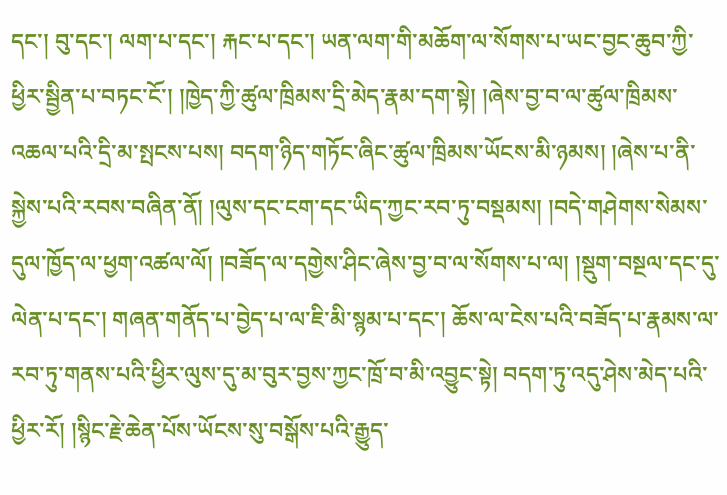དང་། བུ་དང་། ལག་པ་དང་། རྐང་པ་དང་། ཡན་ལག་གི་མཆོག་ལ་སོགས་པ་ཡང་བྱང་ཆུབ་ཀྱི་ཕྱིར་སྦྱིན་པ་བཏང་ངོ་། །ཁྱེད་ཀྱི་ཚུལ་ཁྲིམས་དྲི་མེད་རྣམ་དག་སྟེ། །ཞེས་བྱ་བ་ལ་ཚུལ་ཁྲིམས་འཆལ་པའི་དྲི་མ་སྤངས་པས། བདག་ཉིད་གཏོང་ཞིང་ཚུལ་ཁྲིམས་ཡོངས་མི་ཉམས། །ཞེས་པ་ནི་སྐྱེས་པའི་རབས་བཞིན་ནོ། །ལུས་དང་ངག་དང་ཡིད་ཀྱང་རབ་ཏུ་བསྡམས། །བདེ་གཤེགས་སེམས་དུལ་ཁྱོད་ལ་ཕྱག་འཚལ་ལོ། །བཟོད་ལ་དགྱེས་ཤིང་ཞེས་བྱ་བ་ལ་སོགས་པ་ལ། །སྡུག་བསྔལ་དང་དུ་ལེན་པ་དང་། གཞན་གནོད་པ་བྱེད་པ་ལ་ཇི་མི་སྙམ་པ་དང་། ཆོས་ལ་ངེས་པའི་བཟོད་པ་རྣམས་ལ་རབ་ཏུ་གནས་པའི་ཕྱིར་ལུས་དུ་མ་བུར་བྱས་ཀྱང་ཁྲོ་བ་མི་འབྱུང་སྟེ། བདག་ཏུ་འདུ་ཤེས་མེད་པའི་ཕྱིར་རོ། །སྙིང་རྗེ་ཆེན་པོས་ཡོངས་སུ་བསྒོས་པའི་རྒྱུད་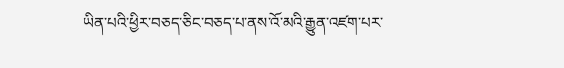ཡིན་པའི་ཕྱིར་བཅད་ཅིང་བཅད་པ་ནས་འོ་མའི་རྒྱུན་འཛག་པར་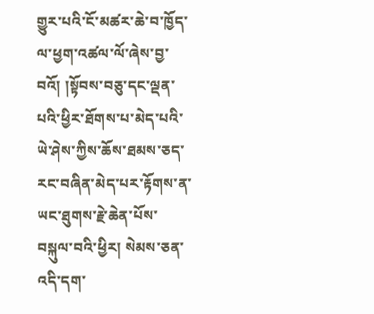གྱུར་པའི་ངོ་མཚར་ཆེ་བ་ཁྱོད་ལ་ཕྱག་འཚལ་ལོ་ཞེས་བྱ་བའོ། །སྟོབས་བཅུ་དང་ལྡན་པའི་ཕྱིར་ཐོགས་པ་མེད་པའི་ཡེ་ཤེས་ཀྱིས་ཆོས་ཐམས་ཅད་རང་བཞིན་མེད་པར་རྟོགས་ན་ཡང་ཐུགས་རྗེ་ཆེན་པོས་བསྐུལ་བའི་ཕྱིར། སེམས་ཅན་འདི་དག་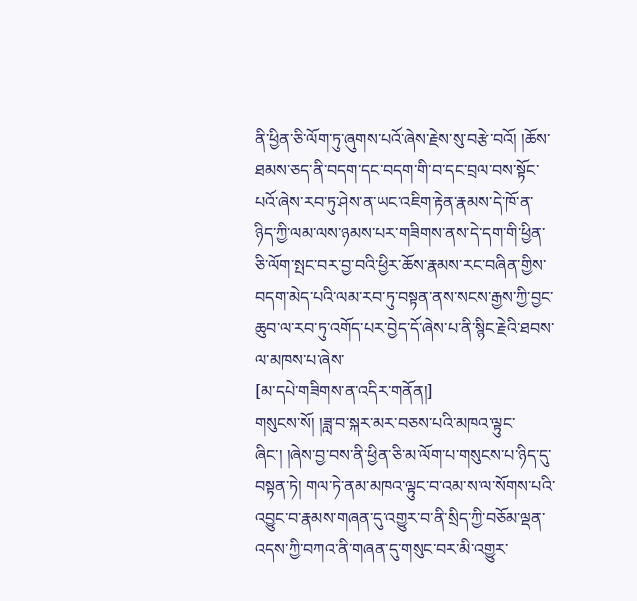ནི་ཕྱིན་ཅི་ལོག་ཏུ་ཞུགས་པའོ་ཞེས་རྗེས་སུ་བརྩེ་བའོ། །ཆོས་ཐམས་ཅད་ནི་བདག་དང་བདག་གི་བ་དང་བྲལ་བས་སྟོང་པའོ་ཞེས་རབ་ཏུ་ཤེས་ན་ཡང་འཇིག་རྟེན་རྣམས་དེ་ཁོ་ན་ཉིད་ཀྱི་ལམ་ལས་ཉམས་པར་གཟིགས་ནས་དེ་དག་གི་ཕྱིན་ཅི་ལོག་སྤང་བར་བྱ་བའི་ཕྱིར་ཆོས་རྣམས་རང་བཞིན་གྱིས་བདག་མེད་པའི་ལམ་རབ་ཏུ་བསྟན་ནས་སངས་རྒྱས་ཀྱི་བྱང་ཆུབ་ལ་རབ་ཏུ་འགོད་པར་བྱེད་དོ་ཞེས་པ་ནི་སྙིང་རྗེའི་ཐབས་ལ་མཁས་པ་ཞེས་
[མ་དཔེ་གཟིགས་ན་འདིར་གནོན།]
གསུངས་སོ། །ཟླ་བ་སྐར་མར་བཅས་པའི་མཁའ་ལྟུང་ཞིང་། །ཞེས་བྱ་བས་ནི་ཕྱིན་ཅི་མ་ལོག་པ་གསུངས་པ་ཉིད་དུ་བསྟན་ཏེ། གལ་ཏེ་ནམ་མཁའ་ལྟུང་བ་འམ་ས་ལ་སོགས་པའི་འབྱུང་བ་རྣམས་གཞན་དུ་འགྱུར་བ་ནི་སྲིད་ཀྱི་བཅོམ་ལྡན་འདས་ཀྱི་བཀའ་ནི་གཞན་དུ་གསུང་བར་མི་འགྱུར་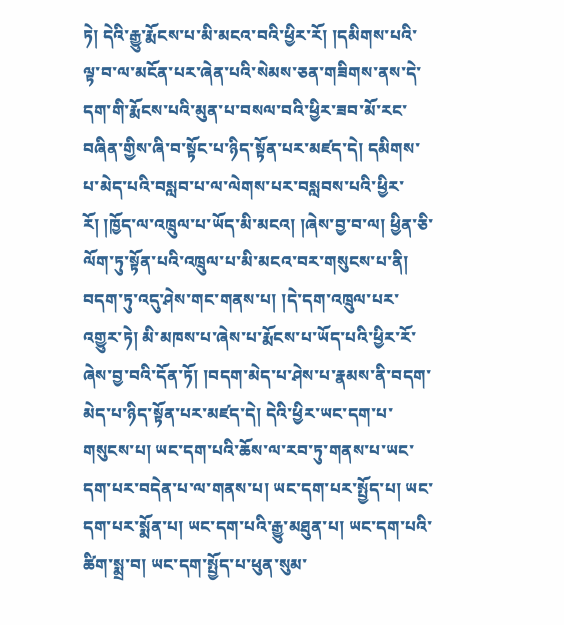ཏེ། དེའི་རྒྱུ་རྨོངས་པ་མི་མངའ་བའི་ཕྱིར་རོ། །དམིགས་པའི་ལྟ་བ་ལ་མངོན་པར་ཞེན་པའི་སེམས་ཅན་གཟིགས་ནས་དེ་དག་གི་རྨོངས་པའི་མུན་པ་བསལ་བའི་ཕྱིར་ཟབ་མོ་རང་བཞིན་གྱིས་ཞི་བ་སྟོང་པ་ཉིད་སྟོན་པར་མཛད་དེ། དམིགས་པ་མེད་པའི་བསླབ་པ་ལ་ལེགས་པར་བསླབས་པའི་ཕྱིར་རོ། །ཁྱོད་ལ་འཁྲུལ་པ་ཡོད་མི་མངའ། །ཞེས་བྱ་བ་ལ། ཕྱིན་ཅི་ལོག་ཏུ་སྟོན་པའི་འཁྲུལ་པ་མི་མངའ་བར་གསུངས་པ་ནི། བདག་ཏུ་འདུ་ཤེས་གང་གནས་པ། །དེ་དག་འཁྲུལ་པར་འགྱུར་ཏེ། མི་མཁས་པ་ཞེས་པ་རྨོངས་པ་ཡོད་པའི་ཕྱིར་རོ་ཞེས་བྱ་བའི་དོན་ཏོ། །བདག་མེད་པ་ཤེས་པ་རྣམས་ནི་བདག་མེད་པ་ཉིད་སྟོན་པར་མཛད་དེ། དེའི་ཕྱིར་ཡང་དག་པ་གསུངས་པ། ཡང་དག་པའི་ཆོས་ལ་རབ་ཏུ་གནས་པ་ཡང་དག་པར་བདེན་པ་ལ་གནས་པ། ཡང་དག་པར་སྤྱོད་པ། ཡང་དག་པར་སྨོན་པ། ཡང་དག་པའི་རྒྱུ་མཐུན་པ། ཡང་དག་པའི་ཚིག་སྨྲ་བ། ཡང་དག་སྤྱོད་པ་ཕུན་སུམ་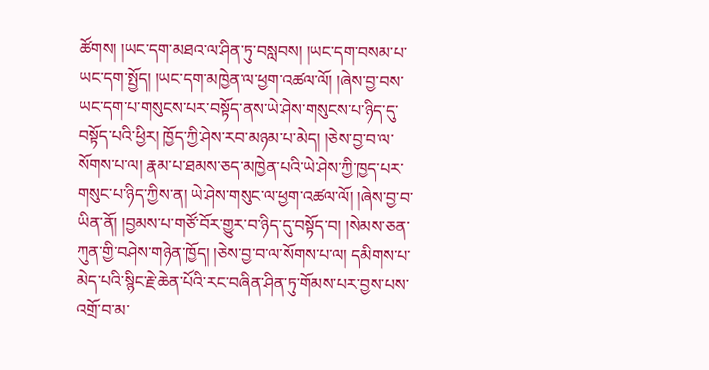ཚོགས། །ཡང་དག་མཐའ་ལ་ཤིན་ཏུ་བསླབས། །ཡང་དག་བསམ་པ་ཡང་དག་སྤྱོད། །ཡང་དག་མཁྱེན་ལ་ཕྱག་འཚལ་ལོ། །ཞེས་བྱ་བས་ཡང་དག་པ་གསུངས་པར་བསྟོད་ནས་ཡེ་ཤེས་གསུངས་པ་ཉིད་དུ་བསྟོད་པའི་ཕྱིར། ཁྱོད་ཀྱི་ཤེས་རབ་མཉམ་པ་མེད། །ཅེས་བྱ་བ་ལ་སོགས་པ་ལ། རྣམ་པ་ཐམས་ཅད་མཁྱེན་པའི་ཡེ་ཤེས་ཀྱི་ཁྱད་པར་གསུང་པ་ཉིད་ཀྱིས་ན། ཡེ་ཤེས་གསུང་ལ་ཕྱག་འཚལ་ལོ། །ཞེས་བྱ་བ་ཡིན་ནོ། །བྱམས་པ་གཙོ་བོར་གྱུར་བ་ཉིད་དུ་བསྟོད་བ། །སེམས་ཅན་ཀུན་གྱི་བཤེས་གཉེན་ཁྱོད། །ཅེས་བྱ་བ་ལ་སོགས་པ་ལ། དམིགས་པ་མེད་པའི་སྙིང་རྗེ་ཆེན་པོའི་རང་བཞིན་ཤིན་ཏུ་གོམས་པར་བྱས་པས་འགྲོ་བ་མ་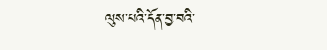ལུས་པའི་དོན་བྱ་བའི་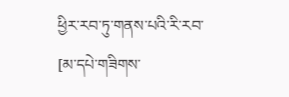ཕྱིར་རབ་ཏུ་གནས་པའི་རི་རབ་
[མ་དཔེ་གཟིགས་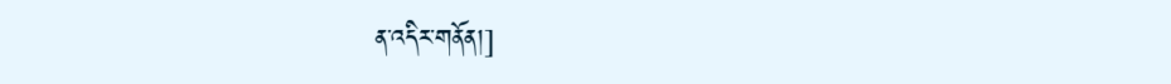ན་འདིར་གནོན།]